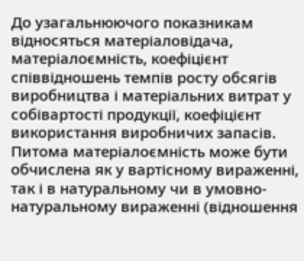До узагальнюючого показникам відносяться матеріаловідача, матеріалоємність, коефіцієнт співвідношень темпів росту обсягів виробництва і матеріальних витрат у собівартості продукції, коефіцієнт використання виробничих запасів.
Питома матеріалоємність може бути обчислена як у вартісному вираженні, так і в натуральному чи в умовно-натуральному вираженні (відношення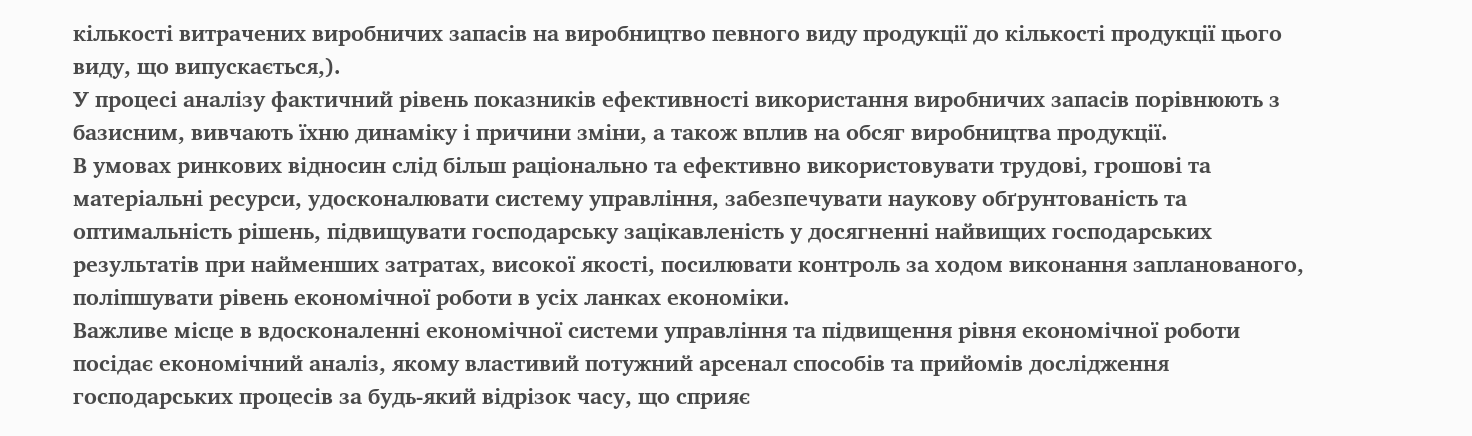кількості витрачених виробничих запасів на виробництво певного виду продукції до кількості продукції цього виду, що випускається,).
У процесі аналізу фактичний рівень показників ефективності використання виробничих запасів порівнюють з базисним, вивчають їхню динаміку і причини зміни, а також вплив на обсяг виробництва продукції.
В умовах ринкових відносин слід більш раціонально та ефективно використовувати трудові, грошові та матеріальні ресурси, удосконалювати систему управління, забезпечувати наукову обґрунтованість та оптимальність рішень, підвищувати господарську зацікавленість у досягненні найвищих господарських результатів при найменших затратах, високої якості, посилювати контроль за ходом виконання запланованого, поліпшувати рівень економічної роботи в усіх ланках економіки.
Важливе місце в вдосконаленні економічної системи управління та підвищення рівня економічної роботи посідає економічний аналіз, якому властивий потужний арсенал способів та прийомів дослідження господарських процесів за будь-який відрізок часу, що сприяє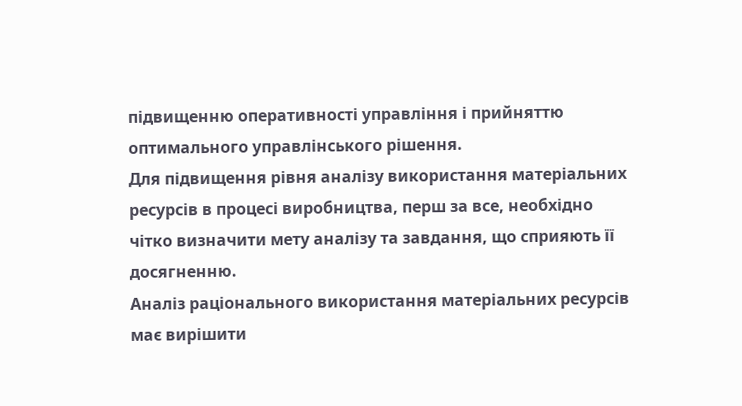підвищенню оперативності управління і прийняттю оптимального управлінського рішення.
Для підвищення рівня аналізу використання матеріальних ресурсів в процесі виробництва, перш за все, необхідно чітко визначити мету аналізу та завдання, що сприяють її досягненню.
Аналіз раціонального використання матеріальних ресурсів має вирішити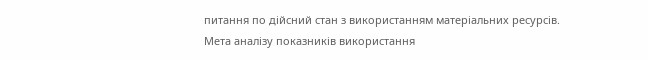питання по дійсний стан з використанням матеріальних ресурсів.
Мета аналізу показників використання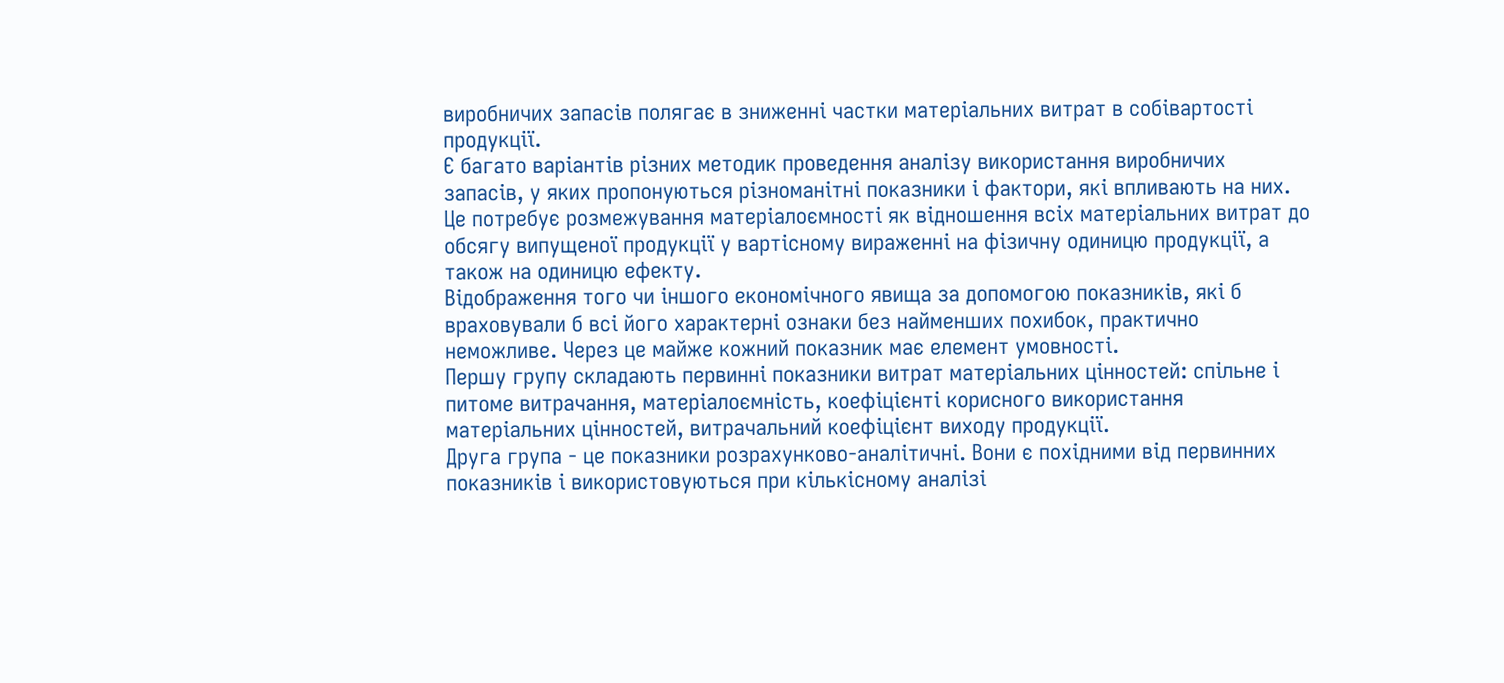виробничих запасів полягає в зниженні частки матеріальних витрат в собівартості продукції.
Є багато варіантів різних методик проведення аналізу використання виробничих запасів, у яких пропонуються різноманітні показники і фактори, які впливають на них. Це потребує розмежування матеріалоємності як відношення всіх матеріальних витрат до обсягу випущеної продукції у вартісному вираженні на фізичну одиницю продукції, а також на одиницю ефекту.
Відображення того чи іншого економічного явища за допомогою показників, які б враховували б всі його характерні ознаки без найменших похибок, практично неможливе. Через це майже кожний показник має елемент умовності.
Першу групу складають первинні показники витрат матеріальних цінностей: спільне і питоме витрачання, матеріалоємність, коефіцієнті корисного використання матеріальних цінностей, витрачальний коефіцієнт виходу продукції.
Друга група - це показники розрахунково-аналітичні. Вони є похідними від первинних показників і використовуються при кількісному аналізі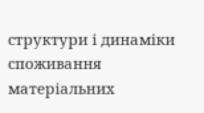структури і динаміки споживання матеріальних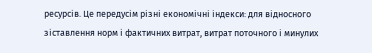ресурсів. Це передусім різні економічні індекси: для відносного зіставлення норм і фактичних витрат, витрат поточного і минулих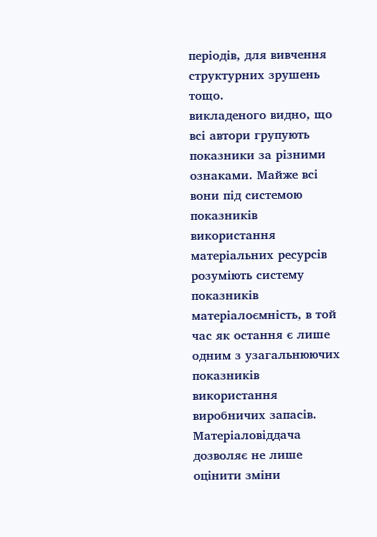періодів, для вивчення структурних зрушень тощо.
викладеного видно, що всі автори групують показники за різними ознаками. Майже всі вони під системою показників використання матеріальних ресурсів розуміють систему показників матеріалоємність, в той час як остання є лише одним з узагальнюючих показників використання виробничих запасів.
Матеріаловіддача дозволяє не лише оцінити зміни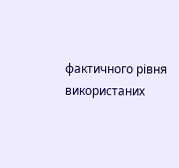фактичного рівня використаних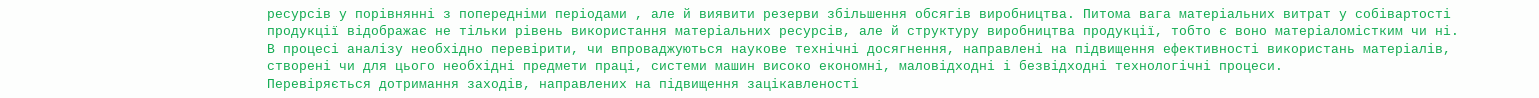ресурсів у порівнянні з попередніми періодами , але й виявити резерви збільшення обсягів виробництва. Питома вага матеріальних витрат у собівартості продукції відображає не тільки рівень використання матеріальних ресурсів, але й структуру виробництва продукції, тобто є воно матеріаломістким чи ні.
В процесі аналізу необхідно перевірити, чи впроваджуються наукове технічні досягнення, направлені на підвищення ефективності використань матеріалів, створені чи для цього необхідні предмети праці, системи машин високо економні, маловідходні і безвідходні технологічні процеси.
Перевіряється дотримання заходів, направлених на підвищення зацікавленості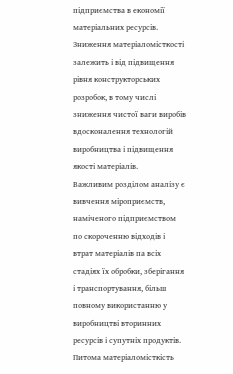підприємства в економії матеріальних ресурсів.
Зниження матеріаломісткості залежить і від підвищення рівня конструкторських розробок, в тому числі зниження чистої ваги виробів вдосконалення технологій виробництва і підвищення якості матеріалів.
Важливим розділом аналізу є вивчення міроприємств, наміченого підприємством по скороченню відходів і втрат матеріалів па всіх стадіях їх обробки, зберігання і транспортування, більш повному використанню у виробництві вторинних ресурсів і супутніх продуктів.
Питома матеріаломісткість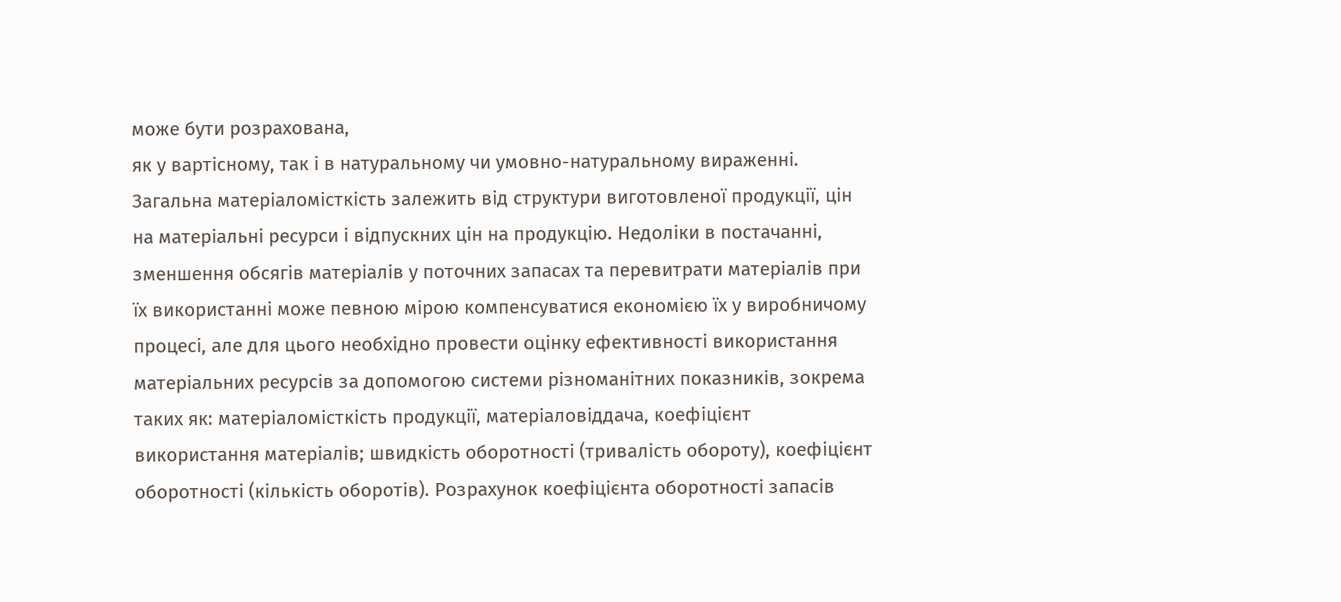може бути розрахована,
як у вартісному, так і в натуральному чи умовно-натуральному вираженні.
Загальна матеріаломісткість залежить від структури виготовленої продукції, цін
на матеріальні ресурси і відпускних цін на продукцію. Недоліки в постачанні,
зменшення обсягів матеріалів у поточних запасах та перевитрати матеріалів при
їх використанні може певною мірою компенсуватися економією їх у виробничому
процесі, але для цього необхідно провести оцінку ефективності використання
матеріальних ресурсів за допомогою системи різноманітних показників, зокрема
таких як: матеріаломісткість продукції, матеріаловіддача, коефіцієнт
використання матеріалів; швидкість оборотності (тривалість обороту), коефіцієнт
оборотності (кількість оборотів). Розрахунок коефіцієнта оборотності запасів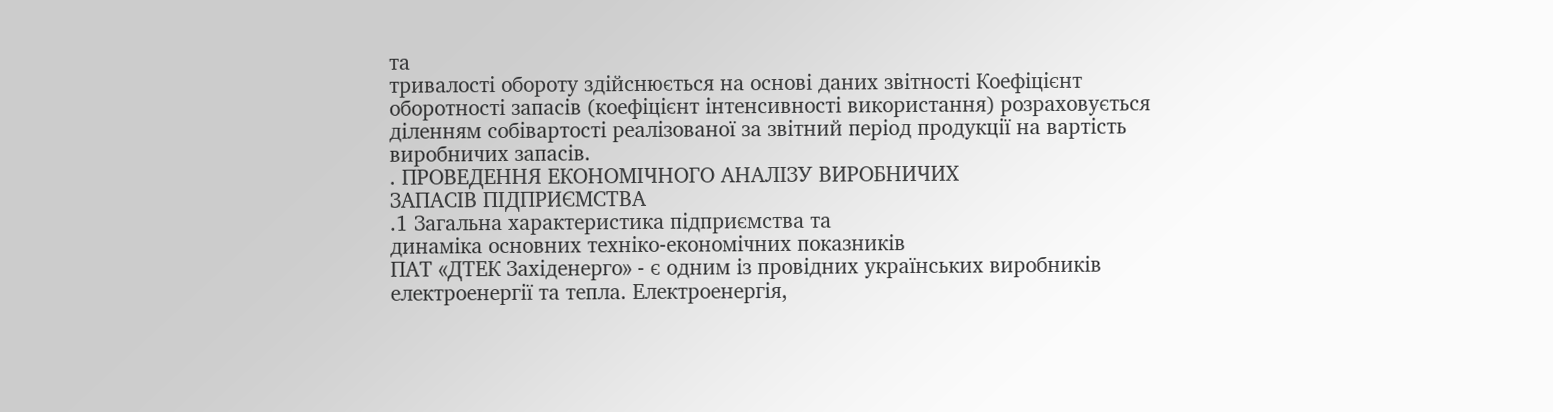та
тривалості обороту здійснюється на основі даних звітності Коефіцієнт
оборотності запасів (коефіцієнт інтенсивності використання) розраховується
діленням собівартості реалізованої за звітний період продукції на вартість
виробничих запасів.
. ПРОВЕДЕННЯ ЕКОНОМІЧНОГО АНАЛІЗУ ВИРОБНИЧИХ
ЗАПАСІВ ПІДПРИЄМСТВА
.1 Загальна характеристика підприємства та
динаміка основних техніко-економічних показників
ПАТ «ДТЕК Західенерго» - є одним із провідних українських виробників електроенергії та тепла. Електроенергія,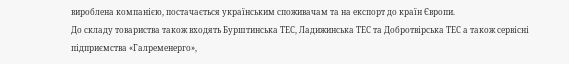вироблена компанією, постачається українським споживачам та на експорт до країн Європи.
До складу товариства також входять Бурштинська ТЕС, Ладижинська ТЕС та Добротвірська ТЕС а також сервісні підприємства «Галременерго»,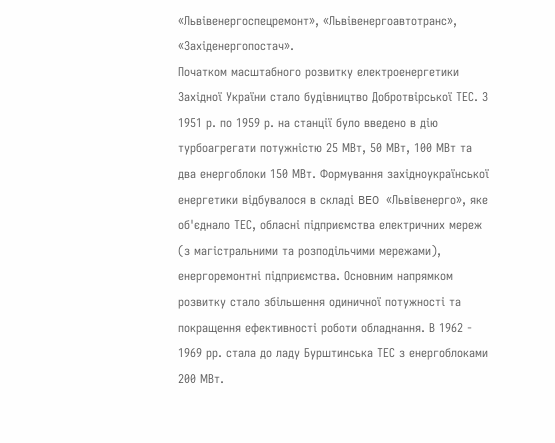«Львівенергоспецремонт», «Львівенергоавтотранс», «Західенергопостач».
Початком масштабного розвитку електроенергетики Західної України стало будівництво Добротвірської ТЕС. З 1951 р. по 1959 р. на станції було введено в дію турбоагрегати потужністю 25 МВт, 50 МВт, 100 МВт та два енергоблоки 150 МВт. Формування західноукраїнської енергетики відбувалося в складі BEO «Львівенерго», яке об'єднало ТЕС, обласні підприємства електричних мереж (з магістральними та розподільчими мережами), енергоремонтні підприємства. Основним напрямком розвитку стало збільшення одиничної потужності та покращення ефективності роботи обладнання. В 1962 - 1969 рр. стала до ладу Бурштинська ТЕС з енергоблоками 200 МВт.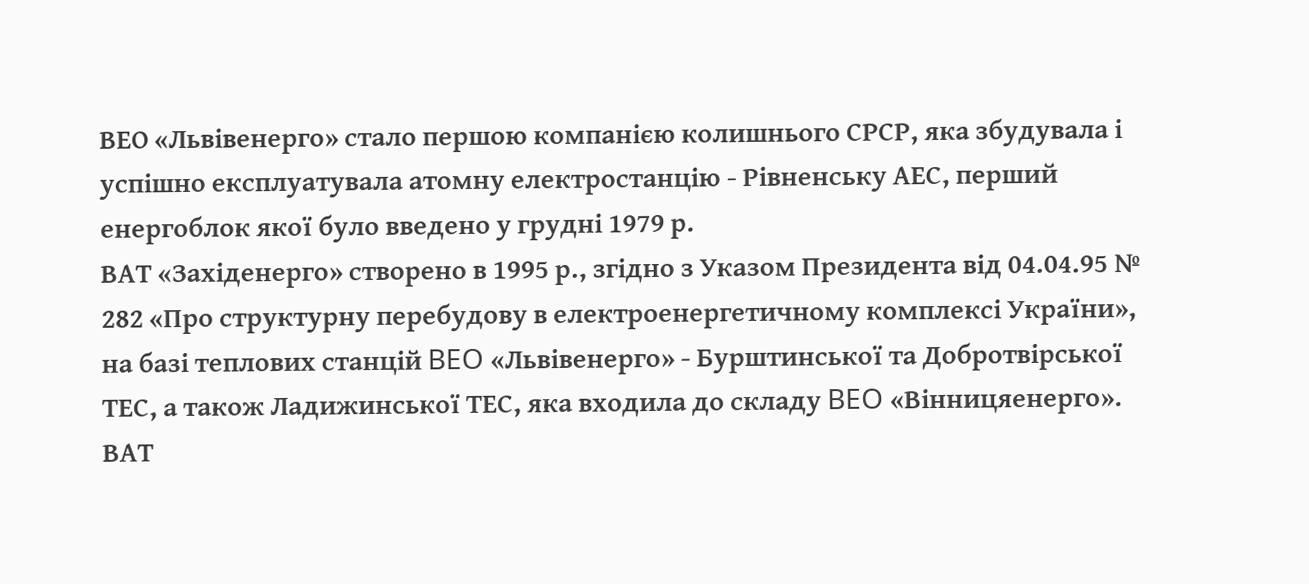ВЕО «Львівенерго» стало першою компанією колишнього СРСР, яка збудувала і успішно експлуатувала атомну електростанцію - Рівненську АЕС, перший енергоблок якої було введено у грудні 1979 р.
ВАТ «Західенерго» створено в 1995 р., згідно з Указом Президента від 04.04.95 № 282 «Про структурну перебудову в електроенергетичному комплексі України», на базі теплових станцій BEO «Львівенерго» - Бурштинської та Добротвірської ТЕС, а також Ладижинської ТЕС, яка входила до складу BEO «Вінницяенерго». ВАТ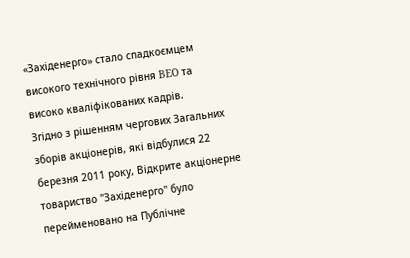«Західенерго» стало спадкоємцем високого технічного рівня BEO та високо кваліфікованих кадрів.
Згідно з рішенням чергових Загальних зборів акціонерів, які відбулися 22 березня 2011 року, Відкрите акціонерне товариство "Західенерго" було перейменовано на Публічне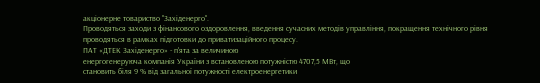акціонерне товариство "Західенерго".
Проводяться заходи з фінансового оздоровлення, введення сучасних методів управління, покращення технічного рівня проводяться в рамках підготовки до приватизаційного процесу.
ПАТ «ДТЕК Західенерго» - п'ята за величиною
енергогенеруюча компанія України з встановленою потужністю 4707,5 МВт, що
становить біля 9 % від загальної потужності електроенергетики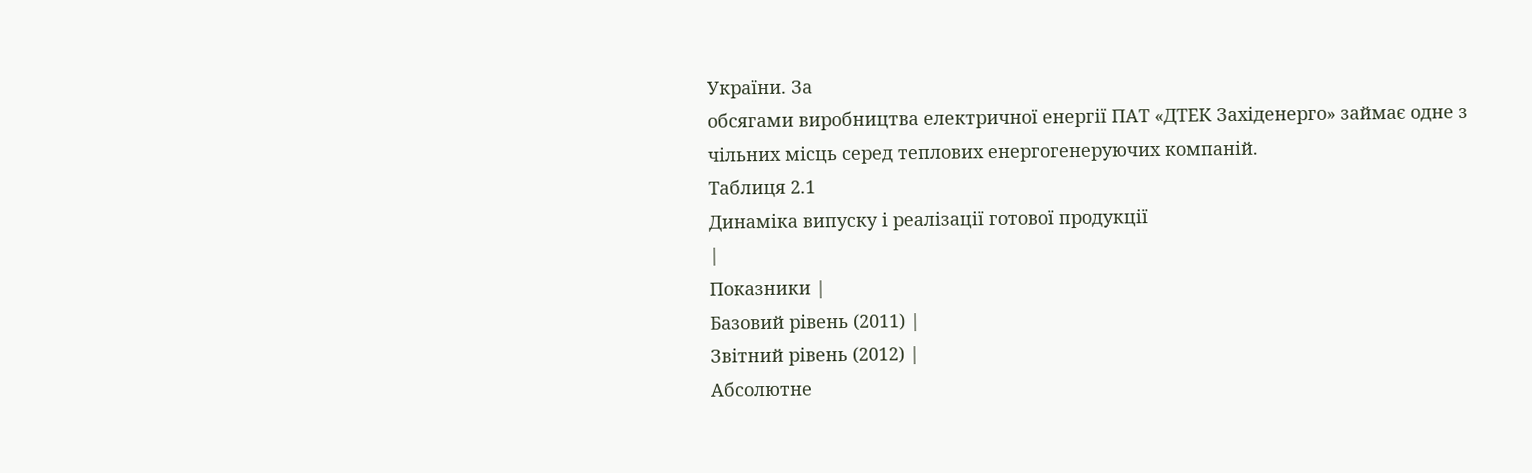України. За
обсягами виробництва електричної енергії ПАТ «ДТЕК Західенерго» займає одне з
чільних місць серед теплових енергогенеруючих компаній.
Таблиця 2.1
Динаміка випуску і реалізації готової продукції
|
Показники |
Базовий рівень (2011) |
Звітний рівень (2012) |
Абсолютне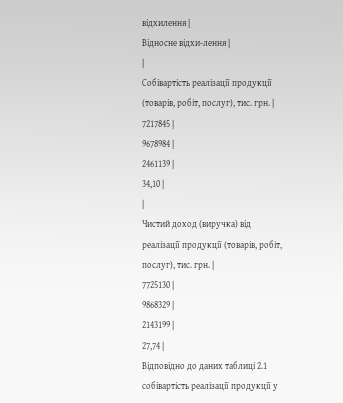відхилення |
Відносне відхи-лення |
|
Собівартість реалізації продукції (товарів, робіт, послуг), тис. грн. |
7217845 |
9678984 |
2461139 |
34,10 |
|
Чистий доход (виручка) від реалізації продукції (товарів, робіт, послуг), тис. грн. |
7725130 |
9868329 |
2143199 |
27,74 |
Відповідно до даних таблиці 2.1 собівартість реалізації продукції у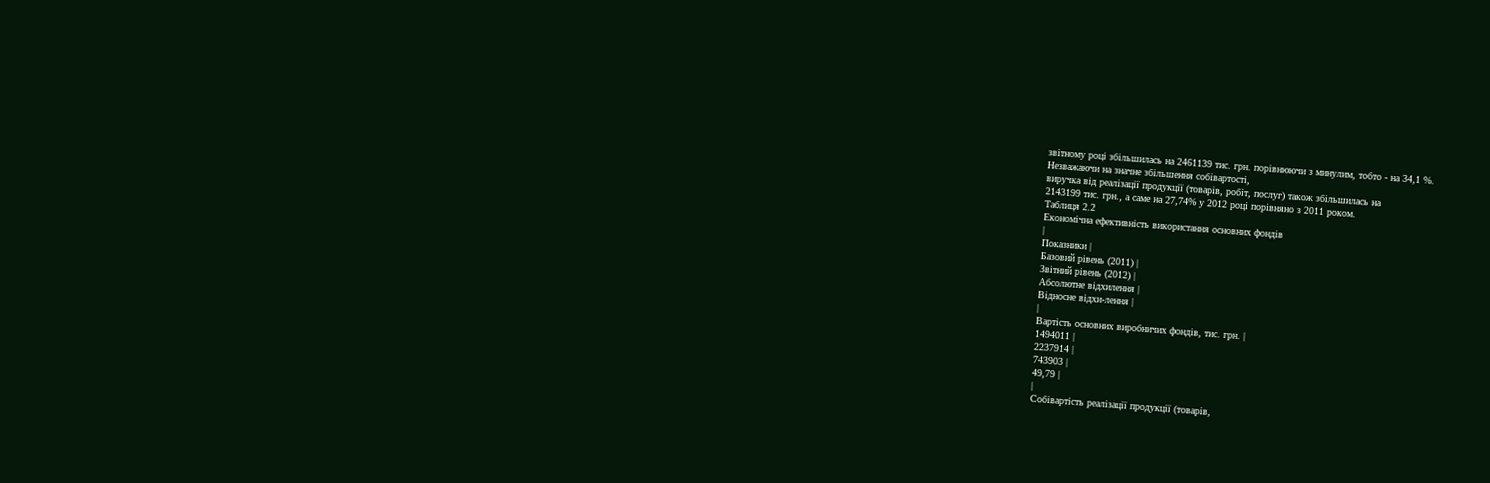звітному році збільшилась на 2461139 тис. грн. порівнюючи з минулим, тобто - на 34,1 %.
Незважаючи на значне збільшення собівартості,
виручка від реалізації продукції (товарів, робіт, послуг) також збільшилась на
2143199 тис. грн., а саме на 27,74% у 2012 році порівняно з 2011 роком.
Таблиця 2.2
Економічна ефективність використання основних фондів
|
Показники |
Базовий рівень (2011) |
Звітний рівень (2012) |
Абсолютне відхилення |
Відносне відхи-лення |
|
Вартість основних виробничих фондів, тис. грн. |
1494011 |
2237914 |
743903 |
49,79 |
|
Собівартість реалізації продукції (товарів,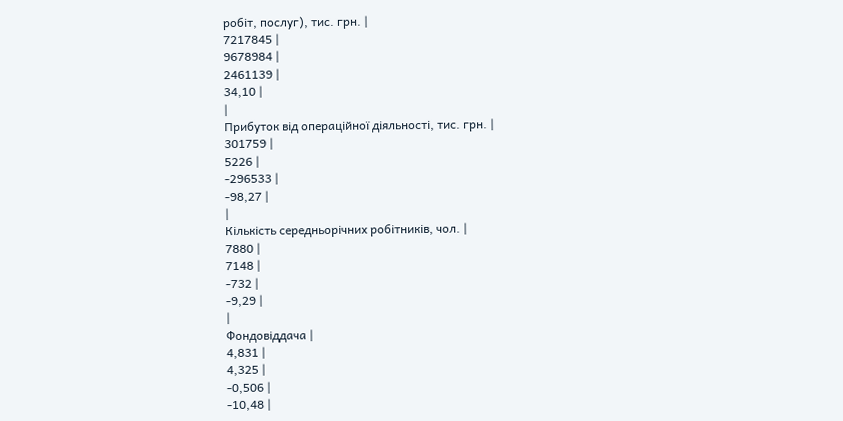робіт, послуг), тис. грн. |
7217845 |
9678984 |
2461139 |
34,10 |
|
Прибуток від операційної діяльності, тис. грн. |
301759 |
5226 |
-296533 |
-98,27 |
|
Кількість середньорічних робітників, чол. |
7880 |
7148 |
-732 |
-9,29 |
|
Фондовіддача |
4,831 |
4,325 |
-0,506 |
-10,48 |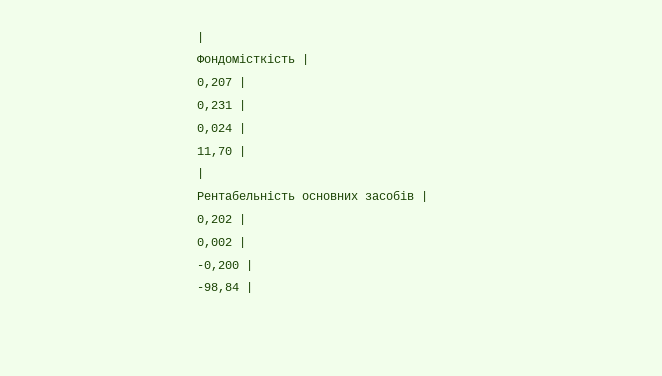|
Фондомісткість |
0,207 |
0,231 |
0,024 |
11,70 |
|
Рентабельність основних засобів |
0,202 |
0,002 |
-0,200 |
-98,84 |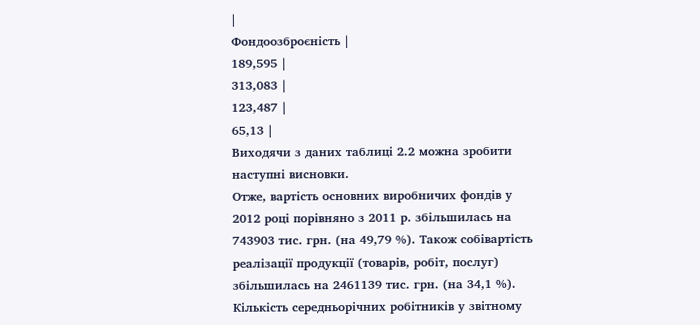|
Фондоозброєність |
189,595 |
313,083 |
123,487 |
65,13 |
Виходячи з даних таблиці 2.2 можна зробити наступні висновки.
Отже, вартість основних виробничих фондів у 2012 році порівняно з 2011 р. збільшилась на 743903 тис. грн. (на 49,79 %). Також собівартість реалізації продукції (товарів, робіт, послуг) збільшилась на 2461139 тис. грн. (на 34,1 %). Кількість середньорічних робітників у звітному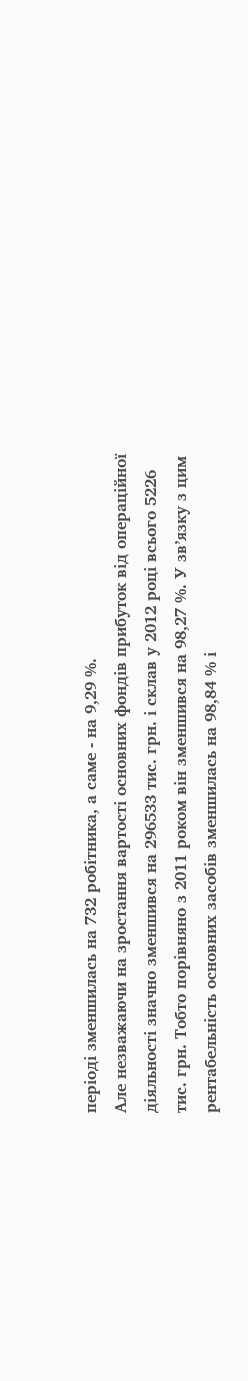періоді зменшилась на 732 робітника, а саме - на 9,29 %.
Але незважаючи на зростання вартості основних фондів прибуток від операційної діяльності значно зменшився на 296533 тис. грн. і склав у 2012 році всього 5226 тис. грн. Тобто порівняно з 2011 роком він зменшився на 98,27 %. У зв’язку з цим рентабельність основних засобів зменшилась на 98,84 % і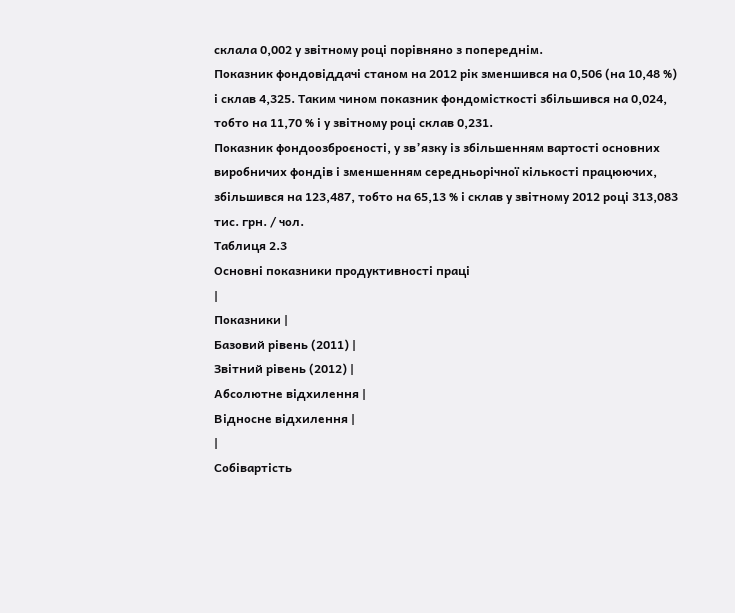склала 0,002 у звітному році порівняно з попереднім.
Показник фондовіддачі станом на 2012 рік зменшився на 0,506 (на 10,48 %) і склав 4,325. Таким чином показник фондомісткості збільшився на 0,024, тобто на 11,70 % і у звітному році склав 0,231.
Показник фондоозброєності, у зв’язку із збільшенням вартості основних виробничих фондів і зменшенням середньорічної кількості працюючих, збільшився на 123,487, тобто на 65,13 % і склав у звітному 2012 році 313,083 тис. грн. / чол.
Таблиця 2.3
Основні показники продуктивності праці
|
Показники |
Базовий рівень (2011) |
Звітний рівень (2012) |
Абсолютне відхилення |
Відносне відхилення |
|
Собівартість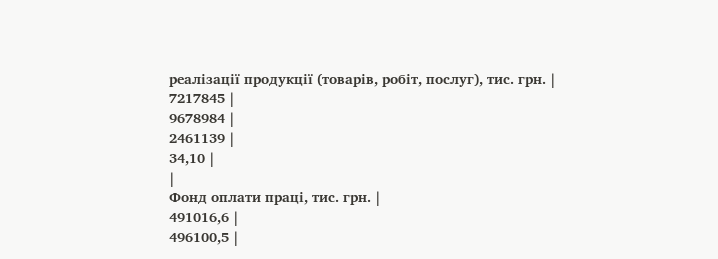реалізації продукції (товарів, робіт, послуг), тис. грн. |
7217845 |
9678984 |
2461139 |
34,10 |
|
Фонд оплати праці, тис. грн. |
491016,6 |
496100,5 |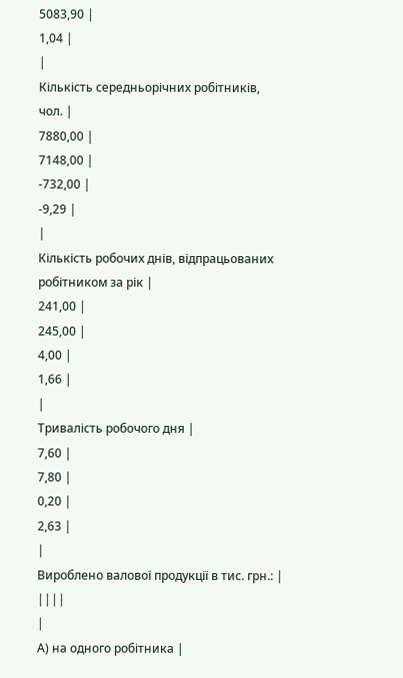5083,90 |
1,04 |
|
Кількість середньорічних робітників, чол. |
7880,00 |
7148,00 |
-732,00 |
-9,29 |
|
Кількість робочих днів, відпрацьованих робітником за рік |
241,00 |
245,00 |
4,00 |
1,66 |
|
Тривалість робочого дня |
7,60 |
7,80 |
0,20 |
2,63 |
|
Вироблено валової продукції в тис. грн.: |
||||
|
А) на одного робітника |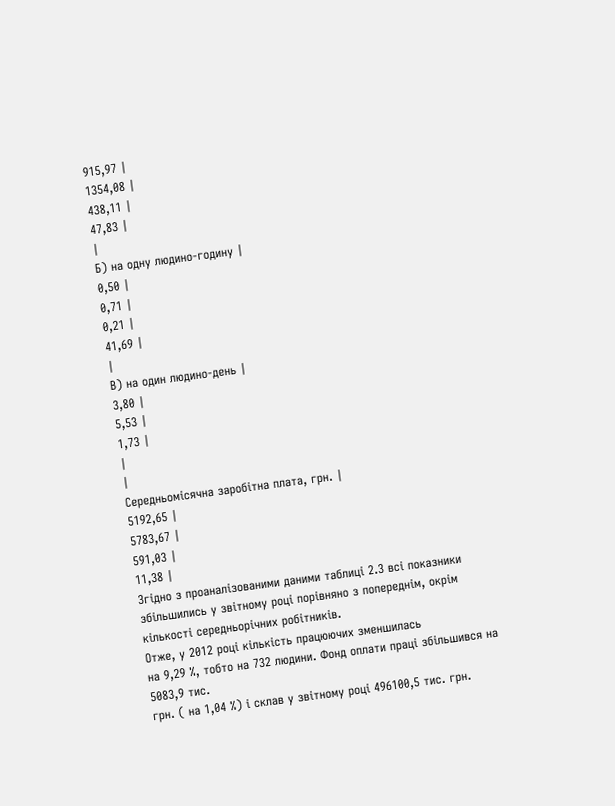915,97 |
1354,08 |
438,11 |
47,83 |
|
Б) на одну людино-годину |
0,50 |
0,71 |
0,21 |
41,69 |
|
В) на один людино-день |
3,80 |
5,53 |
1,73 |
|
|
Середньомісячна заробітна плата, грн. |
5192,65 |
5783,67 |
591,03 |
11,38 |
Згідно з проаналізованими даними таблиці 2.3 всі показники збільшились у звітному році порівняно з попереднім, окрім кількості середньорічних робітників.
Отже, у 2012 році кількість працюючих зменшилась
на 9,29 %, тобто на 732 людини. Фонд оплати праці збільшився на 5083,9 тис.
грн. ( на 1,04 %) і склав у звітному році 496100,5 тис. грн.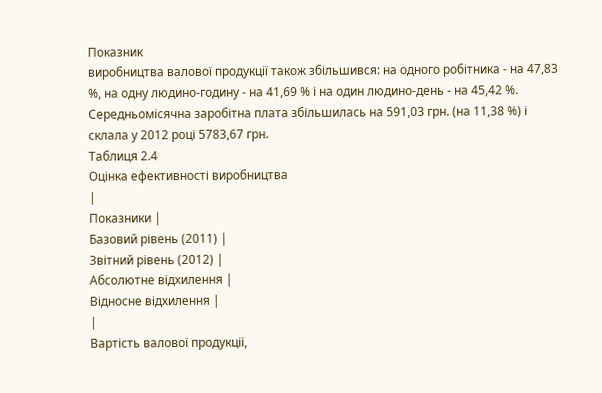Показник
виробництва валової продукції також збільшився: на одного робітника - на 47,83
%, на одну людино-годину - на 41,69 % і на один людино-день - на 45,42 %.
Середньомісячна заробітна плата збільшилась на 591,03 грн. (на 11,38 %) і
склала у 2012 році 5783,67 грн.
Таблиця 2.4
Оцінка ефективності виробництва
|
Показники |
Базовий рівень (2011) |
Звітний рівень (2012) |
Абсолютне відхилення |
Відносне відхилення |
|
Вартість валової продукції,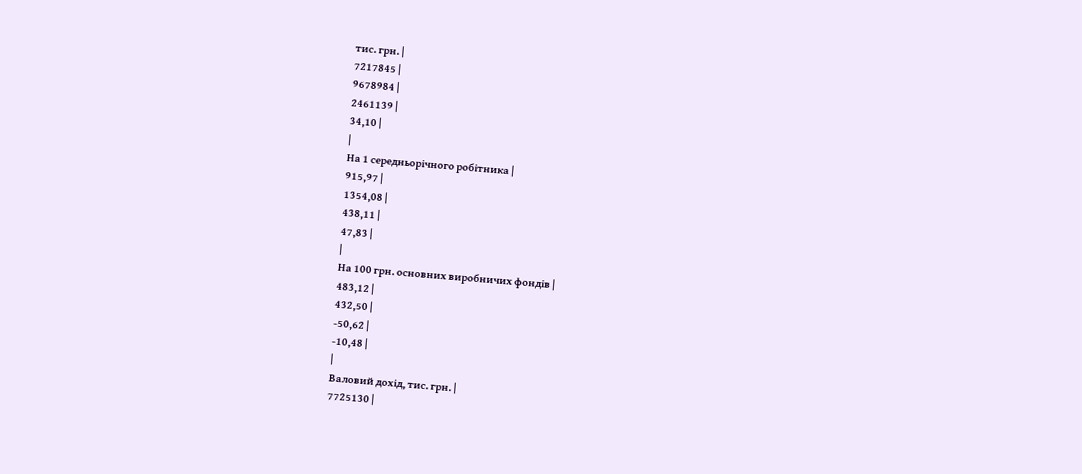тис. грн. |
7217845 |
9678984 |
2461139 |
34,10 |
|
На 1 середньорічного робітника |
915,97 |
1354,08 |
438,11 |
47,83 |
|
На 100 грн. основних виробничих фондів |
483,12 |
432,50 |
-50,62 |
-10,48 |
|
Валовий дохід, тис. грн. |
7725130 |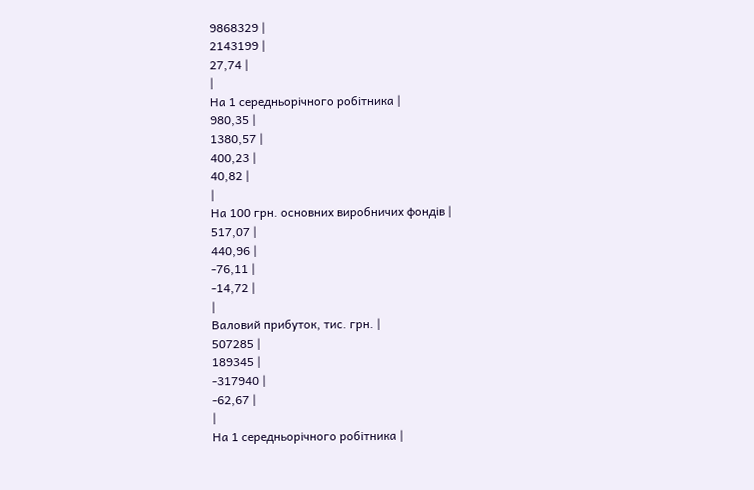9868329 |
2143199 |
27,74 |
|
На 1 середньорічного робітника |
980,35 |
1380,57 |
400,23 |
40,82 |
|
На 100 грн. основних виробничих фондів |
517,07 |
440,96 |
-76,11 |
-14,72 |
|
Валовий прибуток, тис. грн. |
507285 |
189345 |
-317940 |
-62,67 |
|
На 1 середньорічного робітника |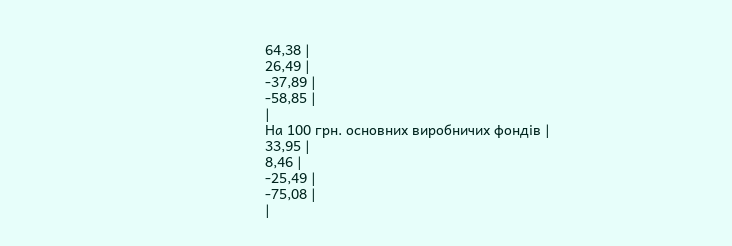64,38 |
26,49 |
-37,89 |
-58,85 |
|
На 100 грн. основних виробничих фондів |
33,95 |
8,46 |
-25,49 |
-75,08 |
|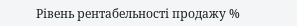Рівень рентабельності продажу %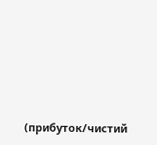(прибуток/чистий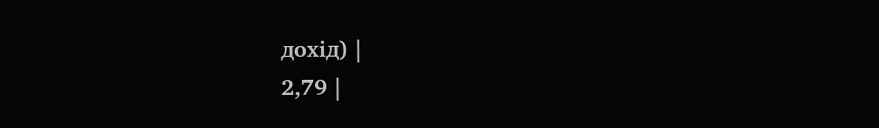дохід) |
2,79 |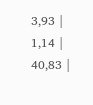3,93 |
1,14 |
40,83 |